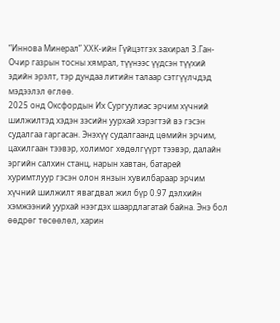“Иннова Минерал” ХХК-ийн Гүйцэтгэх захирал З.Ган-Очир газрын тосны хямрал, түүнээс үүдсэн түүхий эдийн эрэлт, тэр дундаа литийн талаар сэтгүүлчдэд мэдээлэл өглөө.
2025 онд Оксфордын Их Сургуулиас эрчим хүчний шилжилтэд хэдэн зэсийн уурхай хэрэгтэй вэ гэсэн судалгаа гаргасан. Энэхүү судалгаанд цөмийн эрчим, цахилгаан тээвэр, холимог хөдөлгүүрт тээвэр, далайн эргийн салхин станц, нарын хавтан, батарей хуримтлуур гэсэн олон янзын хувилбараар эрчим хүчний шилжилт явагдвал жил бүр 0.97 дэлхийн хэмжээний уурхай нээгдэх шаардлагатай байна. Энэ бол өөдрөг төсөөлөл, харин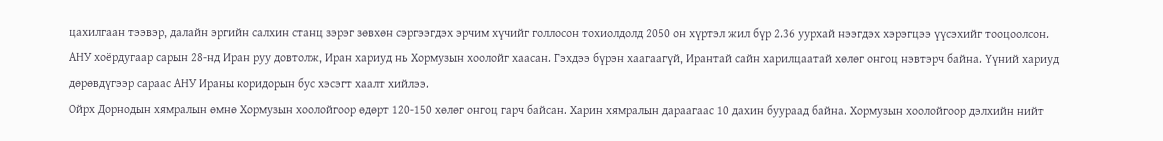цахилгаан тээвэр, далайн эргийн салхин станц зэрэг зөвхөн сэргээгдэх эрчим хүчийг голлосон тохиолдолд 2050 он хүртэл жил бүр 2.36 уурхай нээгдэх хэрэгцээ үүсэхийг тооцоолсон.
АНУ хоёрдугаар сарын 28-нд Иран руу довтолж, Иран хариуд нь Хормузын хоолойг хаасан. Гэхдээ бүрэн хаагаагүй, Ирантай сайн харилцаатай хөлөг онгоц нэвтэрч байна. Үүний хариуд дөрөвдүгээр сараас АНУ Ираны коридорын бус хэсэгт хаалт хийлээ.
Ойрх Дорнодын хямралын өмнө Хормузын хоолойгоор өдөрт 120-150 хөлөг онгоц гарч байсан. Харин хямралын дараагаас 10 дахин буураад байна. Хормузын хоолойгоор дэлхийн нийт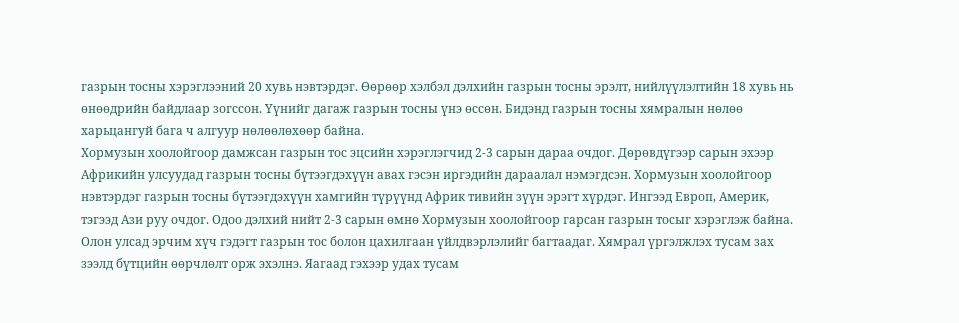газрын тосны хэрэглээний 20 хувь нэвтэрдэг. Өөрөөр хэлбэл дэлхийн газрын тосны эрэлт, нийлүүлэлтийн 18 хувь нь өнөөдрийн байдлаар зогссон. Үүнийг дагаж газрын тосны үнэ өссөн. Бидэнд газрын тосны хямралын нөлөө харьцангуй бага ч алгуур нөлөөлөхөөр байна.
Хормузын хоолойгоор дамжсан газрын тос эцсийн хэрэглэгчид 2-3 сарын дараа очдог. Дөрөвдүгээр сарын эхээр Африкийн улсуудад газрын тосны бүтээгдэхүүн авах гэсэн иргэдийн дараалал нэмэгдсэн. Хормузын хоолойгоор нэвтэрдэг газрын тосны бүтээгдэхүүн хамгийн түрүүнд Африк тивийн зүүн эрэгт хүрдэг. Ингээд Европ, Америк, тэгээд Ази руу очдог. Одоо дэлхий нийт 2-3 сарын өмнө Хормузын хоолойгоор гарсан газрын тосыг хэрэглэж байна.
Олон улсад эрчим хүч гэдэгт газрын тос болон цахилгаан үйлдвэрлэлийг багтаадаг. Хямрал үргэлжлэх тусам зах зээлд бүтцийн өөрчлөлт орж эхэлнэ. Яагаад гэхээр удах тусам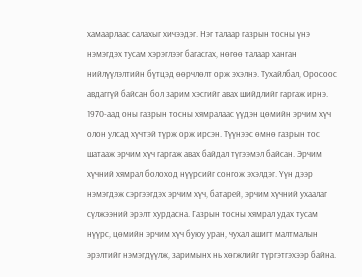хамаарлаас салахыг хичээдэг. Нэг талаар газрын тосны үнэ нэмэгдэх тусам хэрэглээг багасгах, нөгөө талаар ханган нийлүүлэлтийн бүтцэд өөрчлөлт орж эхэлнэ. Тухайлбал, Оросоос авдаггүй байсан бол зарим хэсгийг авах шийдлийг гаргаж ирнэ.
1970-аад оны газрын тосны хямралаас үүдэн цөмийн эрчим хүч олон улсад хүчтэй түрж орж ирсэн. Түүнээс өмнө газрын тос шатааж эрчим хүч гаргаж авах байдал түгээмэл байсан. Эрчим хүчний хямрал болоход нүүрсийг сонгож эхэлдэг. Үүн дээр нэмэгдэж сэргээгдэх эрчим хүч, батарей, эрчим хүчний ухаалаг сүлжээний эрэлт хурдасна. Газрын тосны хямрал удах тусам нүүрс, цөмийн эрчим хүч буюу уран, чухал ашигт малтмалын эрэлтийг нэмэгдүүлж, заримынх нь хөгжлийг түргэтгэхээр байна.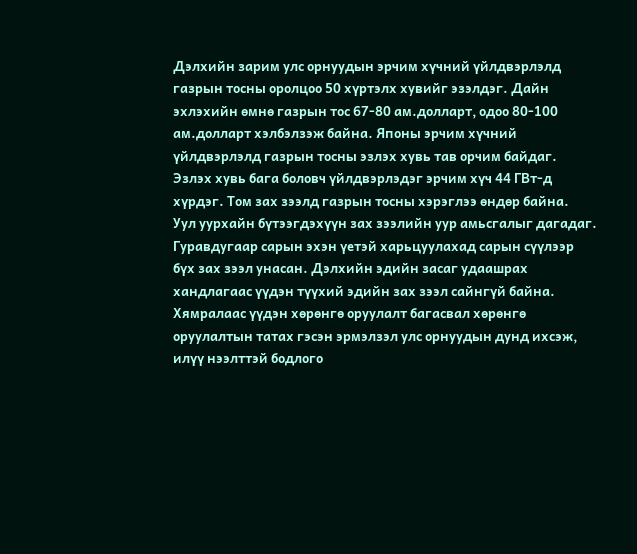Дэлхийн зарим улс орнуудын эрчим хүчний үйлдвэрлэлд газрын тосны оролцоо 50 хүртэлх хувийг эзэлдэг. Дайн эхлэхийн өмнө газрын тос 67-80 ам.долларт, одоо 80-100 ам.долларт хэлбэлзэж байна. Японы эрчим хүчний үйлдвэрлэлд газрын тосны эзлэх хувь тав орчим байдаг. Эзлэх хувь бага боловч үйлдвэрлэдэг эрчим хүч 44 ГВт-д хүрдэг. Том зах зээлд газрын тосны хэрэглээ өндөр байна.
Уул уурхайн бүтээгдэхүүн зах зээлийн уур амьсгалыг дагадаг. Гуравдугаар сарын эхэн үетэй харьцуулахад сарын сүүлээр бүх зах зээл унасан. Дэлхийн эдийн засаг удаашрах хандлагаас үүдэн түүхий эдийн зах зээл сайнгүй байна. Хямралаас үүдэн хөрөнгө оруулалт багасвал хөрөнгө оруулалтын татах гэсэн эрмэлзэл улс орнуудын дунд ихсэж, илүү нээлттэй бодлого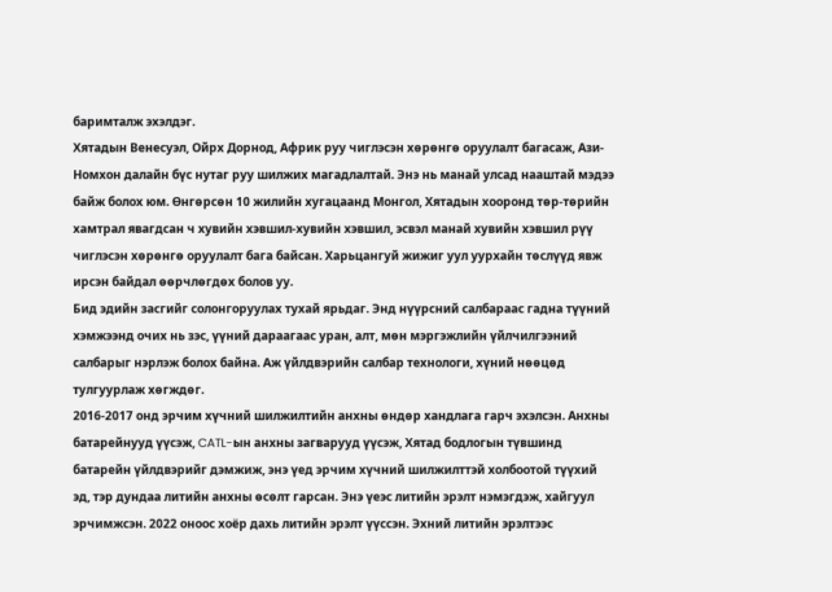баримталж эхэлдэг.
Хятадын Венесуэл, Ойрх Дорнод, Африк руу чиглэсэн хөрөнгө оруулалт багасаж, Ази-Номхон далайн бүс нутаг руу шилжих магадлалтай. Энэ нь манай улсад нааштай мэдээ байж болох юм. Өнгөрсөн 10 жилийн хугацаанд Монгол, Хятадын хооронд төр-төрийн хамтрал явагдсан ч хувийн хэвшил-хувийн хэвшил, эсвэл манай хувийн хэвшил рүү чиглэсэн хөрөнгө оруулалт бага байсан. Харьцангуй жижиг уул уурхайн төслүүд явж ирсэн байдал өөрчлөгдөх болов уу.
Бид эдийн засгийг солонгоруулах тухай ярьдаг. Энд нүүрсний салбараас гадна түүний хэмжээнд очих нь зэс, үүний дараагаас уран, алт, мөн мэргэжлийн үйлчилгээний салбарыг нэрлэж болох байна. Аж үйлдвэрийн салбар технологи, хүний нөөцөд тулгуурлаж хөгждөг.
2016-2017 онд эрчим хүчний шилжилтийн анхны өндөр хандлага гарч эхэлсэн. Анхны батарейнууд үүсэж, CATL-ын анхны загварууд үүсэж, Хятад бодлогын түвшинд батарейн үйлдвэрийг дэмжиж, энэ үед эрчим хүчний шилжилттэй холбоотой түүхий эд, тэр дундаа литийн анхны өсөлт гарсан. Энэ үеэс литийн эрэлт нэмэгдэж, хайгуул эрчимжсэн. 2022 оноос хоёр дахь литийн эрэлт үүссэн. Эхний литийн эрэлтээс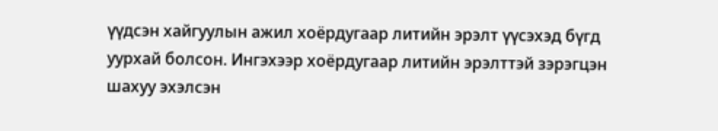үүдсэн хайгуулын ажил хоёрдугаар литийн эрэлт үүсэхэд бүгд уурхай болсон. Ингэхээр хоёрдугаар литийн эрэлттэй зэрэгцэн шахуу эхэлсэн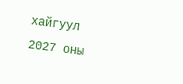хайгуул 2027 оны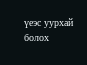үеэс уурхай болох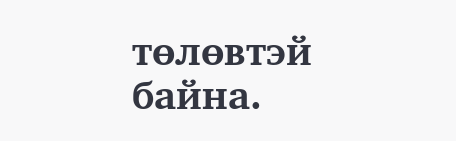төлөвтэй байна.